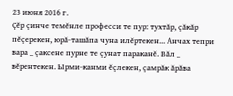23 июня 2016 г.
Çĕр çинче темĕнле професси те пур: тухтăр, çăкăр пĕçерекен, юрă-ташăпа чуна илĕртекен... Анчах тепри вара _ çаксене пурне те çунат параканĕ. Вăл _ вĕрентекен. Ырми-канми ĕçлекен, çамрăк ăрăва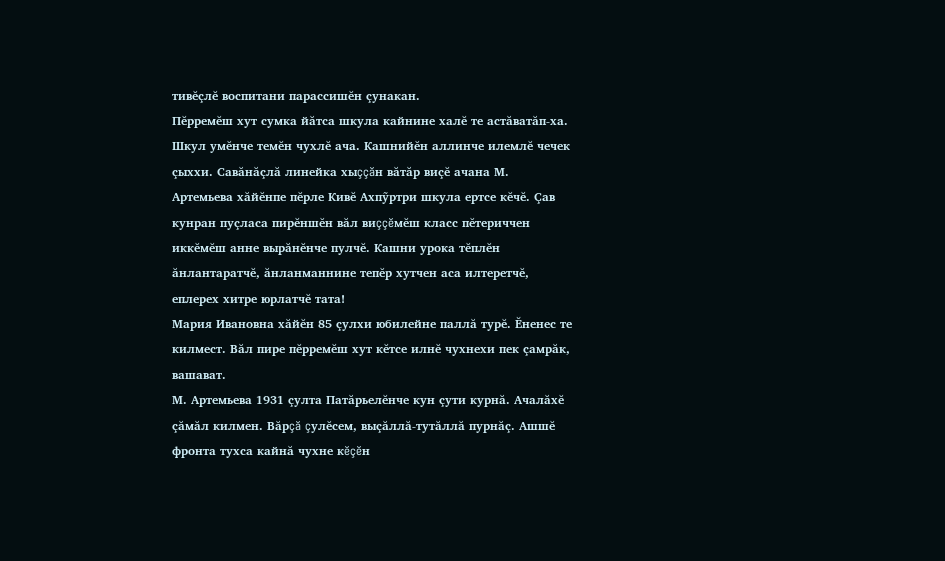тивĕçлĕ воспитани парассишĕн çунакан.
Пĕрремĕш хут сумка йăтса шкула кайнине халĕ те астăватăп-ха. Шкул умĕнче темĕн чухлĕ ача. Кашнийĕн аллинче илемлĕ чечек çыххи. Савăнăçлă линейка хыççăн вăтăр виçĕ ачана М. Артемьева хăйĕнпе пĕрле Кивĕ Ахпỹртри шкула ертсе кĕчĕ. Çав кунран пуçласа пирĕншĕн вăл виççĕмĕш класс пĕтериччен иккĕмĕш анне вырăнĕнче пулчĕ. Кашни урока тĕплĕн ăнлантаратчĕ, ăнланманнине тепĕр хутчен аса илтеретчĕ, еплерех хитре юрлатчĕ тата!
Мария Ивановна хăйĕн 85 çулхи юбилейне паллă турĕ. Ĕненес те килмест. Вăл пире пĕрремĕш хут кĕтсе илнĕ чухнехи пек çамрăк, вашават.
М. Артемьева 1931 çулта Патăрьелĕнче кун çути курнă. Ачалăхĕ çăмăл килмен. Вăрçă çулĕсем, выçăллă-тутăллă пурнăç. Ашшĕ фронта тухса кайнă чухне кĕçĕн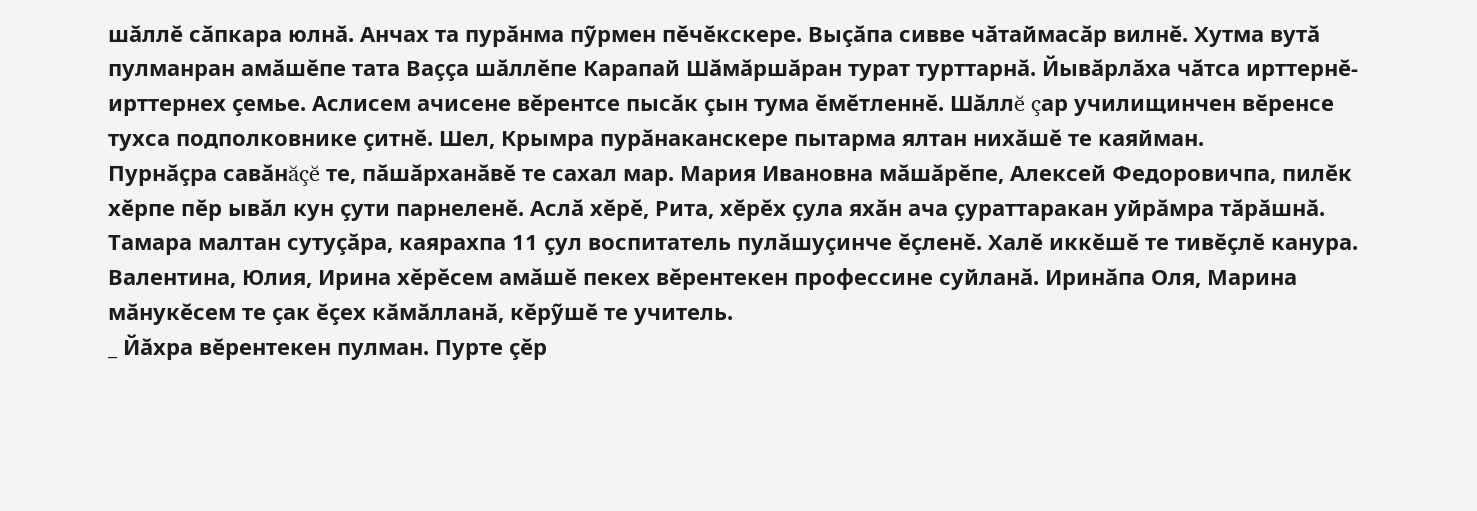шăллĕ сăпкара юлнă. Анчах та пурăнма пỹрмен пĕчĕкскере. Выçăпа сивве чăтаймасăр вилнĕ. Хутма вутă пулманран амăшĕпе тата Ваççа шăллĕпе Карапай Шăмăршăран турат турттарнă. Йывăрлăха чăтса ирттернĕ-ирттернех çемье. Аслисем ачисене вĕрентсе пысăк çын тума ĕмĕтленнĕ. Шăллĕ çар училищинчен вĕренсе тухса подполковнике çитнĕ. Шел, Крымра пурăнаканскере пытарма ялтан нихăшĕ те каяйман.
Пурнăçра савăнăçĕ те, пăшăрханăвĕ те сахал мар. Мария Ивановна мăшăрĕпе, Алексей Федоровичпа, пилĕк хĕрпе пĕр ывăл кун çути парнеленĕ. Аслă хĕрĕ, Рита, хĕрĕх çула яхăн ача çураттаракан уйрăмра тăрăшнă. Тамара малтан сутуçăра, каярахпа 11 çул воспитатель пулăшуçинче ĕçленĕ. Халĕ иккĕшĕ те тивĕçлĕ канура. Валентина, Юлия, Ирина хĕрĕсем амăшĕ пекех вĕрентекен профессине суйланă. Иринăпа Оля, Марина мăнукĕсем те çак ĕçех кăмăлланă, кĕрỹшĕ те учитель.
_ Йăхра вĕрентекен пулман. Пурте çĕр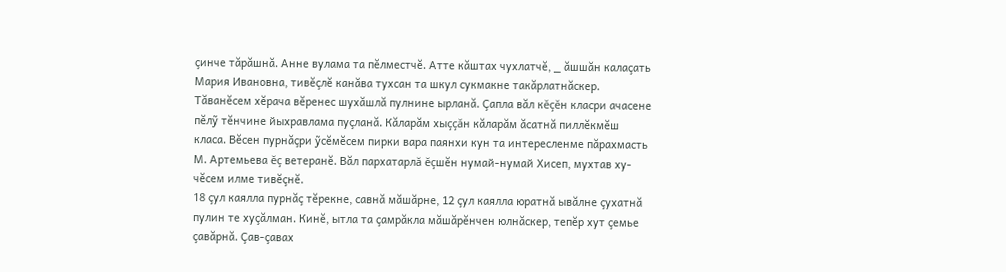çинче тăрăшнă. Анне вулама та пĕлместчĕ. Атте кăштах чухлатчĕ, _ ăшшăн калаçать Мария Ивановна, тивĕçлĕ канăва тухсан та шкул сукмакне такăрлатнăскер.
Тăванĕсем хĕрача вĕренес шухăшлă пулнине ырланă. Çапла вăл кĕçĕн класри ачасене пĕлỹ тĕнчине йыхравлама пуçланă. Кăларăм хыççăн кăларăм ăсатнă пиллĕкмĕш класа. Вĕсен пурнăçри ỹсĕмĕсем пирки вара паянхи кун та интересленме пăрахмасть М. Артемьева ĕç ветеранĕ. Вăл пархатарлă ĕçшĕн нумай-нумай Хисеп, мухтав ху- чĕсем илме тивĕçнĕ.
18 çул каялла пурнăç тĕрекне, савнă мăшăрне, 12 çул каялла юратнă ывăлне çухатнă пулин те хуçăлман. Кинĕ, ытла та çамрăкла мăшăрĕнчен юлнăскер, тепĕр хут çемье çавăрнă. Çав-çавах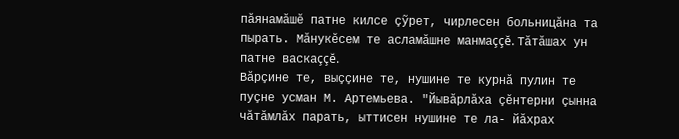пăянамăшĕ патне килсе çỹрет, чирлесен больницăна та пырать. Мăнукĕсем те асламăшне манмаççĕ. Тăтăшах ун патне васкаççĕ.
Вăрçине те, выççине те, нушине те курнă пулин те пуçне усман М. Артемьева. "Йывăрлăха çĕнтерни çынна чăтăмлăх парать, ыттисен нушине те ла- йăхрах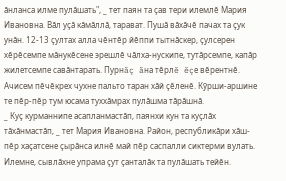ăнланса илме пулăшать", _ тет паян та çав тери илемлĕ Мария Ивановна. Вăл уçă кăмăллă, тарават. Пушă вăхăчĕ пачах та çук унăн. 12-13 çултах алла чĕнтĕр йĕппи тытнăскер, çулсерен хĕрĕсемпе мăнукĕсене эрешлĕ чăлха-нускипе, тутăрсемпе, капăр жилетсемпе савăнтарать. Пурнăç ăна тĕрлĕ ĕçе вĕрентнĕ. Ачисем пĕчĕкрех чухне пальто таран хăй çĕленĕ. Кỹрши-аршине те пĕр-пĕр тум юсама туххăмрах пулăшма тăрăшнă.
_ Куç курманнипе асапланмастăп, паянхи кун та куçлăх тăхăнмастăп, _ тет Мария Ивановна. Район, республикăри хăш-пĕр хаçатсене çырăнса илнĕ май пĕр саспалли сиктерми вулать. Илемне, сывлăхне упрама çут çанталăк та пулăшать тейĕн.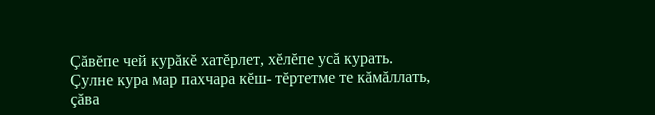Çăвĕпе чей курăкĕ хатĕрлет, хĕлĕпе усă курать.
Çулне кура мар пахчара кĕш- тĕртетме те кăмăллать, çăва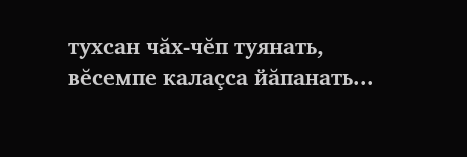тухсан чăх-чĕп туянать, вĕсемпе калаçса йăпанать...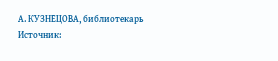А. КУЗНЕЦОВА, библиотекарь
Источник: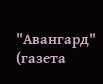"Авангард" (газета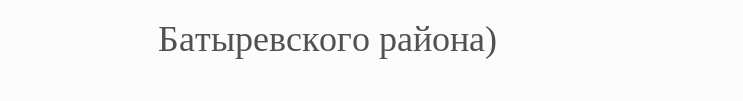Батыревского района)